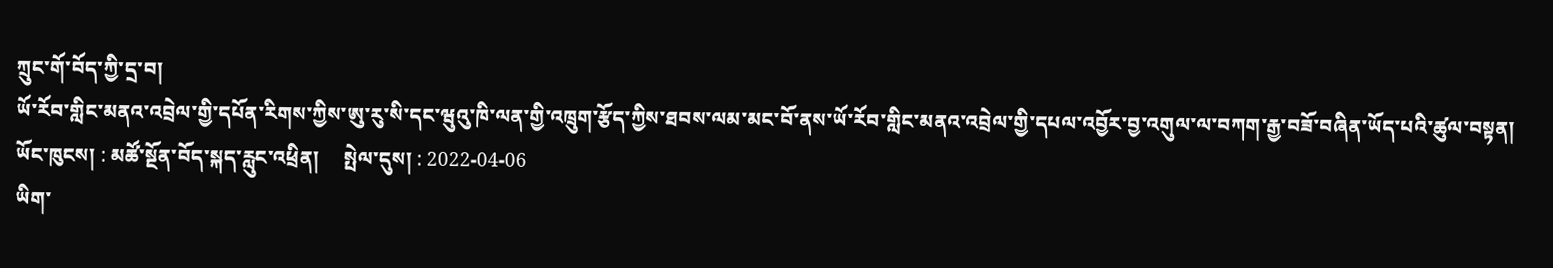ཀྲུང་གོ་བོད་ཀྱི་དྲ་བ།
ཡོ་རོབ་གླིང་མནའ་འབྲེལ་གྱི་དཔོན་རིགས་ཀྱིས་ཨུ་རུ་སི་དང་ཝུའུ་ཁི་ལན་གྱི་འཁྲུག་རྩོད་ཀྱིས་ཐབས་ལམ་མང་བོ་ནས་ཡོ་རོབ་གླིང་མནའ་འབྲེལ་གྱི་དཔལ་འབྱོར་བྱ་འགུལ་ལ་བཀག་རྒྱ་བཟོ་བཞིན་ཡོད་པའི་ཚུལ་བསྟན།
ཡོང་ཁུངས། : མཚོ་སྔོན་བོད་སྐད་རླུང་འཕྲིན།     སྤེལ་དུས། : 2022-04-06
ཡིག་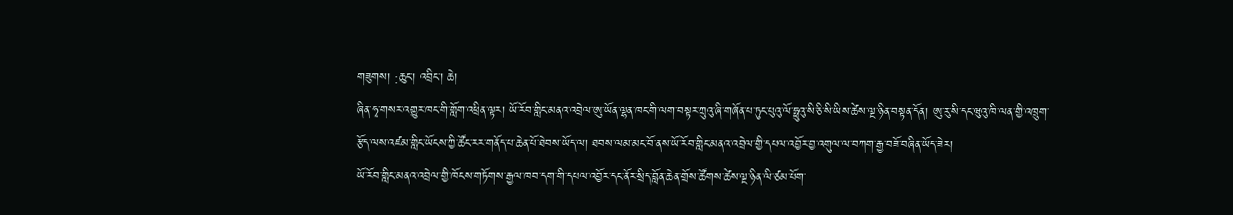གཟུགས། :ཆུང་། འབྲིང་། ཆེ།
ཞིན་ཧྭ་གསར་འགྱུར་ཁང་གི་གློག་འཕྲིན་ལྟར། ཡོ་རོབ་གླིང་མནའ་འབྲེལ་ཨུ་ཡོན་ལྷན་ཁང་གི་ལག་བསྟར་ཀྲུའུ་ཞི་གཞོན་པ་ཏུང་པུའུ་ལོ་ཧྥུའུ་སི་ཅི་སི་ཡིས་ཚེས་ལྔ་ཉིན་བསྟན་དོན། ཨུ་རུ་སི་དང་ཝུའུ་ཁི་ལན་གྱི་འཁྲུག་རྩོད་ལས་འཛམ་གླིང་ཡོངས་ཀྱི་ཚོང་རར་གནོད་པ་ཆེན་པོ་ཐེབས་ཡོད་ལ། ཐབས་ལམ་མང་བོ་ནས་ཡོ་རོབ་གླིང་མནའ་འབྲེལ་གྱི་དཔལ་འབྱོར་བྱ་འགུལ་ལ་བཀག་རྒྱ་བཟོ་བཞིན་ཡོད་ཟེར།
ཡོ་རོབ་གླིང་མནའ་འབྲེལ་གྱི་ཁོངས་གཏོགས་རྒྱལ་ཁབ་དག་གི་དཔལ་འབྱོར་དང་ནོར་སྲིད་བློན་ཆེན་གྲོས་ཚོགས་ཚེས་ལྔ་ཉིན་ལི་ཙམ་པོག་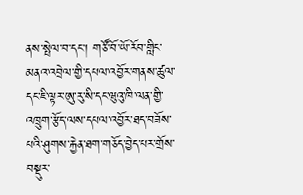ནས་སྤེལ་བ་དང་། གཙོ་བོ་ཡོ་རོབ་གླིང་མནའ་འབྲེལ་གྱི་དཔལ་འབྱོར་གནས་ཚུལ་དང་ཇི་ལྟར་ཨུ་རུ་སི་དང་ཝུའུ་ཁི་ལན་གྱི་འཁྲུག་རྩོད་ལས་དཔལ་འབྱོར་ཐད་བཟོས་པའི་ཤུགས་རྐྱེན་ཐག་གཅོད་བྱེད་པར་གྲོས་བསྡུར་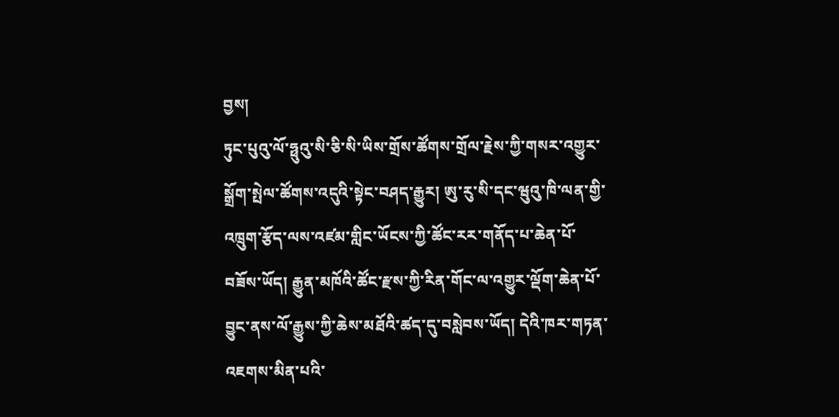བྱས།
ཏུང་པུའུ་ལོ་ཧྥུའུ་སི་ཅི་སི་ཡིས་གྲོས་ཚོགས་གྲོལ་རྗེས་ཀྱི་གསར་འགྱུར་སྒྲོག་སྤེལ་ཚོགས་འདུའི་སྟེང་བཤད་རྒྱུར། ཨུ་རུ་སི་དང་ཝུའུ་ཁི་ལན་གྱི་འཁྲུག་རྩོད་ལས་འཛམ་གླིང་ཡོངས་ཀྱི་ཚོང་རར་གནོད་པ་ཆེན་པོ་བཟོས་ཡོད། རྒྱུན་མཁོའི་ཚོང་རྫས་ཀྱི་རིན་གོང་ལ་འགྱུར་ལྡོག་ཆེན་པོ་བྱུང་ནས་ལོ་རྒྱུས་ཀྱི་ཆེས་མཐོའི་ཚད་དུ་བསླེབས་ཡོད། དེའི་ཁར་གཏན་འཇགས་མིན་པའི་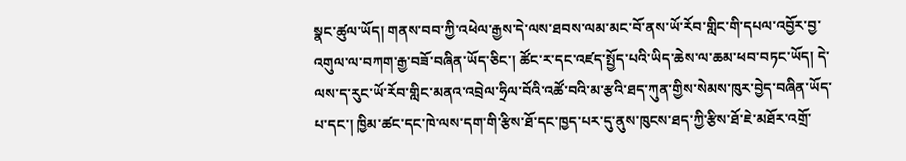སྣང་ཚུལ་ཡོད། གནས་བབ་ཀྱི་འཕེལ་རྒྱས་དེ་ལས་ཐབས་ལམ་མང་བོ་ནས་ཡོ་རོབ་གླིང་གི་དཔལ་འབྱོར་བྱ་འགུལ་ལ་བཀག་རྒྱ་བཟོ་བཞིན་ཡོད་ཅིང་། ཚོང་ར་དང་འཛད་སྤྱོད་པའི་ཡིད་ཆེས་ལ་ཆམ་ཕབ་བཏང་ཡོད། དེ་ལས་ད་རུང་ཡོ་རོབ་གླིང་མནའ་འབྲེལ་ཧྲིལ་བོའི་འཚོ་བའི་མ་རྩའི་ཐད་ཀུན་གྱིས་སེམས་ཁུར་བྱེད་བཞིན་ཡོད་པ་དང་། ཁྱིམ་ཚང་དང་ཁེ་ལས་དག་གི་རྩིས་ཐོ་དང་ཁྱད་པར་དུ་ནུས་ཁུངས་ཐད་ཀྱི་རྩིས་ཐོ་ཇེ་མཐོར་འགྲོ་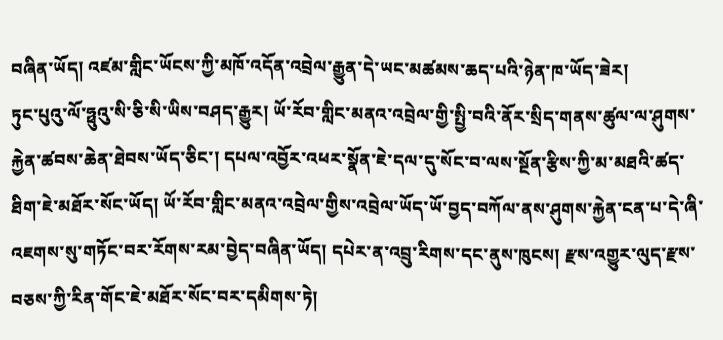བཞིན་ཡོད། འཛམ་གླིང་ཡོངས་ཀྱི་མཁོ་འདོན་འབྲེལ་རྒྱུན་དེ་ཡང་མཚམས་ཆད་པའི་ཉེན་ཁ་ཡོད་ཟེར།
ཏུང་པུའུ་ལོ་ཧྥུའུ་སི་ཅི་སི་ཡིས་བཤད་རྒྱུར། ཡོ་རོབ་གླིང་མནའ་འབྲེལ་གྱི་སྤྱི་བའི་ནོར་སྲིད་གནས་ཚུལ་ལ་ཤུགས་རྐྱེན་ཚབས་ཆེན་ཐེབས་ཡོད་ཅིང་། དཔལ་འབྱོར་འཕར་སྣོན་ཇེ་དལ་དུ་སོང་བ་ལས་སྔོན་རྩིས་ཀྱི་མ་མཐའི་ཚད་ཐིག་ཇེ་མཐོར་སོང་ཡོད། ཡོ་རོབ་གླིང་མནའ་འབྲེལ་གྱིས་འབྲེལ་ཡོད་ཡོ་བྱད་བཀོལ་ནས་ཤུགས་རྐྱེན་ངན་པ་དེ་ཞི་འཇགས་སུ་གཏོང་བར་རོགས་རམ་བྱེད་བཞིན་ཡོད། དཔེར་ན་འབྲུ་རིགས་དང་ནུས་ཁུངས། རྫས་འགྱུར་ལུད་རྫས་བཅས་ཀྱི་རིན་གོང་ཇེ་མཐོར་སོང་བར་དམིགས་ཏེ།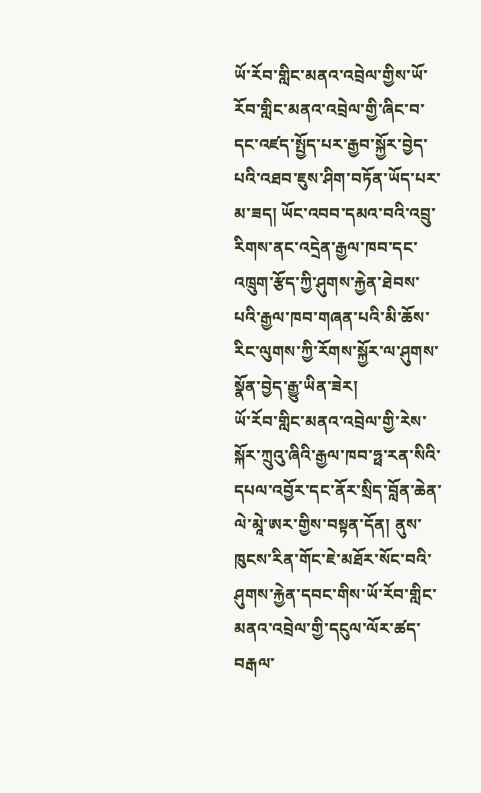ཡོ་རོབ་གླིང་མནའ་འབྲེལ་གྱིས་ཡོ་རོབ་གླིང་མནའ་འབྲེལ་གྱི་ཞིང་བ་དང་འཛད་སྤྱོད་པར་རྒྱབ་སྐྱོར་བྱེད་པའི་འཐབ་ཇུས་ཤིག་བཏོན་ཡོད་པར་མ་ཟད། ཡོང་འབབ་དམའ་བའི་འབྲུ་རིགས་ནང་འདྲེན་རྒྱལ་ཁབ་དང་འཁྲུག་རྩོད་ཀྱི་ཤུགས་རྐྱེན་ཐེབས་པའི་རྒྱལ་ཁབ་གཞན་པའི་མི་ཆོས་རིང་ལུགས་ཀྱི་རོགས་སྐྱོར་ལ་ཤུགས་སྣོན་བྱེད་རྒྱུ་ཡིན་ཟེར།
ཡོ་རོབ་གླིང་མནའ་འབྲེལ་གྱི་རེས་སྐོར་ཀྲུའུ་ཞིའི་རྒྱལ་ཁབ་ཧྥ་རན་སིའི་དཔལ་འབྱོར་དང་ནོར་སྲིད་བློན་ཆེན་ལེ་མཱེ་ཨར་གྱིས་བསྟན་དོན། ནུས་ཁུངས་རིན་གོང་ཇེ་མཐོར་སོང་བའི་ཤུགས་རྐྱེན་དབང་གིས་ཡོ་རོབ་གླིང་མནའ་འབྲེལ་གྱི་དངུལ་ལོར་ཚད་བརྒལ་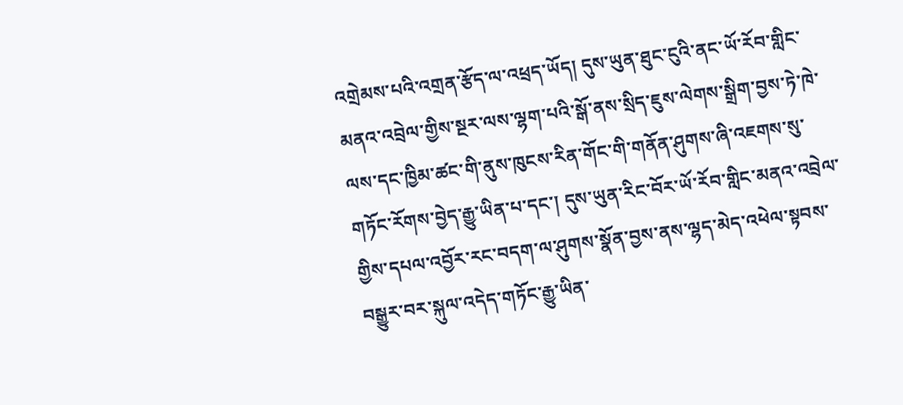འགྲེམས་པའི་འགྲན་རྩོད་ལ་འཕྲད་ཡོད། དུས་ཡུན་ཐུང་ངུའི་ནང་ཡོ་རོབ་གླིང་མནའ་འབྲེལ་གྱིས་སྔར་ལས་ལྷག་པའི་སྒོ་ནས་སྲིད་ཇུས་ལེགས་སྒྲིག་བྱས་ཏེ་ཁེ་ལས་དང་ཁྱིམ་ཚང་གི་ནུས་ཁུངས་རིན་གོང་གི་གནོན་ཤུགས་ཞི་འཇགས་སུ་གཏོང་རོགས་བྱེད་རྒྱུ་ཡིན་པ་དང་། དུས་ཡུན་རིང་བོར་ཡོ་རོབ་གླིང་མནའ་འབྲེལ་གྱིས་དཔལ་འབྱོར་རང་བདག་ལ་ཤུགས་སྣོན་བྱས་ནས་ལྷད་མེད་འཕེལ་སྟབས་བསྒྱུར་བར་སྐུལ་འདེད་གཏོང་རྒྱུ་ཡིན་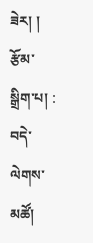ཟེར། །
རྩོམ་སྒྲིག་པ། : བདེ་ལེགས་མཚོ།